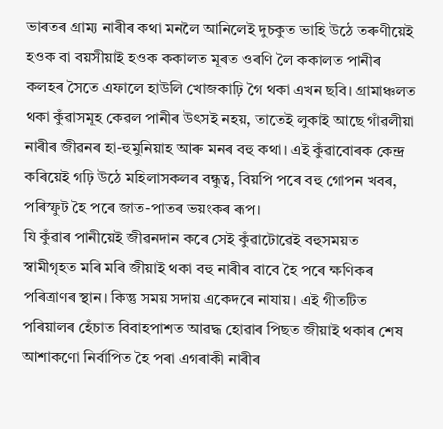ভাৰতৰ গ্ৰাম্য নাৰীৰ কথা মনলৈ আনিলেই দুচকুত ভাহি উঠে তৰুণীয়েই হওক বা বয়সীয়াই হওক ককালত মূৰত ওৰণি লৈ ককালত পানীৰ কলহৰ সৈতে এফালে হাউলি খোজকাঢ়ি গৈ থকা এখন ছবি। গ্ৰামাঞ্চলত থকা কুঁৱাসমূহ কেৱল পানীৰ উৎসই নহয়, তাতেই লুকাই আছে গাঁৱলীয়া নাৰীৰ জীৱনৰ হা-হুমুনিয়াহ আৰু মনৰ বহু কথা। এই কুঁৱাবোৰক কেন্দ্ৰ কৰিয়েই গঢ়ি উঠে মহিলাসকলৰ বন্ধুত্ব, বিয়পি পৰে বহু গোপন খবৰ, পৰিস্ফুট হৈ পৰে জাত-পাতৰ ভয়ংকৰ ৰূপ।
যি কুঁৱাৰ পানীয়েই জীৱনদান কৰে সেই কুঁৱাটোৱেই বহুসময়ত স্বামীগৃহত মৰি মৰি জীয়াই থকা বহু নাৰীৰ বাবে হৈ পৰে ক্ষণিকৰ পৰিত্ৰাণৰ স্থান। কিন্তু সময় সদায় একেদৰে নাযায়। এই গীতটিত পৰিয়ালৰ হেঁচাত বিবাহপাশত আৱদ্ধ হোৱাৰ পিছত জীয়াই থকাৰ শেষ আশাকণো নিৰ্বাপিত হৈ পৰা এগৰাকী নাৰীৰ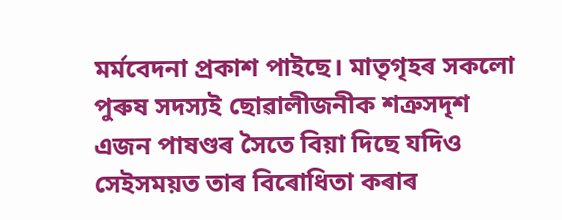মৰ্মবেদনা প্ৰকাশ পাইছে। মাতৃগৃহৰ সকলো পুৰুষ সদস্যই ছোৱালীজনীক শত্ৰুসদৃশ এজন পাষণ্ডৰ সৈতে বিয়া দিছে যদিও সেইসময়ত তাৰ বিৰোধিতা কৰাৰ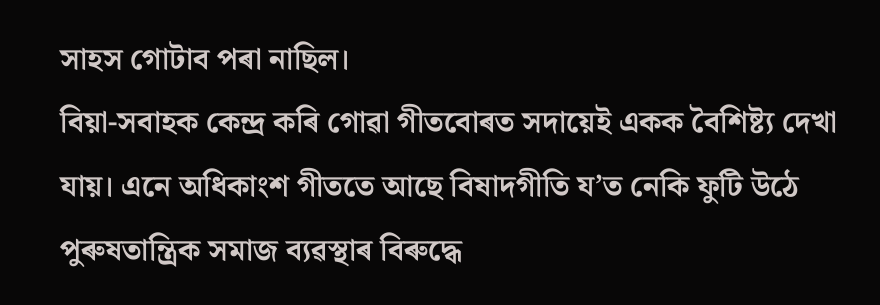সাহস গোটাব পৰা নাছিল।
বিয়া-সবাহক কেন্দ্ৰ কৰি গোৱা গীতবোৰত সদায়েই একক বৈশিষ্ট্য দেখা যায়। এনে অধিকাংশ গীততে আছে বিষাদগীতি য’ত নেকি ফুটি উঠে পুৰুষতান্ত্ৰিক সমাজ ব্যৱস্থাৰ বিৰুদ্ধে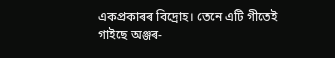একপ্ৰকাৰৰ বিদ্ৰোহ। তেনে এটি গীতেই গাইছে অঞ্জৰ-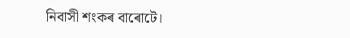নিবাসী শংকৰ বাৰোটে।